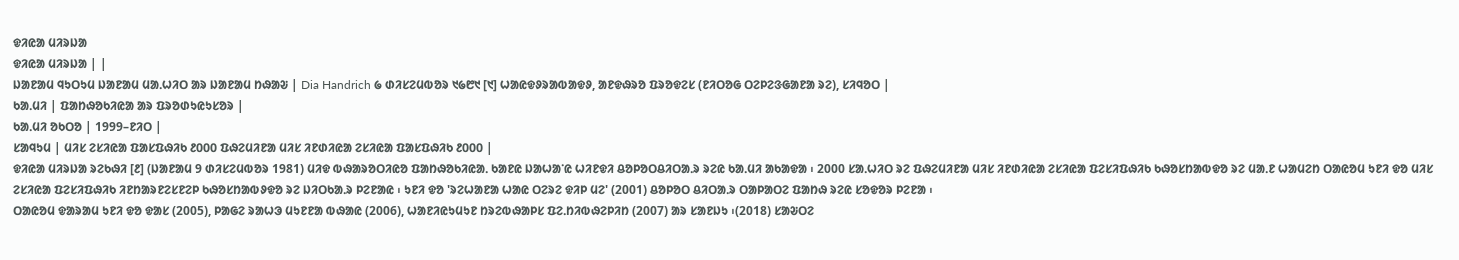ᱫᱤᱭᱟ ᱢᱤᱨᱡᱟ
ᱫᱤᱭᱟ ᱢᱤᱨᱡᱟ | |
ᱡᱟᱱᱟᱢ ᱧᱩᱛᱩᱢ ᱡᱟᱱᱟᱢ ᱢᱟᱹᱦᱤᱛ ᱟᱨ ᱡᱟᱱᱟᱢ ᱴᱷᱟᱶ | Dia Handrich ᱙ ᱰᱤᱥᱮᱢᱵᱚᱨ ᱑᱙᱘᱑ [᱑] ᱦᱟᱭᱫᱽᱨᱟᱵᱟᱫᱽ, ᱟᱱᱫᱷᱨᱚ ᱯᱨᱚᱫᱮᱥ (ᱱᱤᱛᱚᱜ ᱛᱮᱞᱮᱝᱜᱟᱱᱟ ᱨᱮ), ᱥᱤᱧᱚᱛ |
ᱠᱟᱹᱢᱤ | ᱯᱟᱴᱷᱚᱠᱤᱭᱟ ᱟᱨ ᱯᱨᱚᱰᱩᱭᱩᱥᱚᱨ |
ᱠᱟᱹᱢᱤ ᱚᱠᱛᱚ | 1999–ᱱᱤᱛ |
ᱥᱟᱧᱩᱢ | ᱢᱤᱥ ᱮᱥᱤᱭᱟ ᱯᱟᱥᱯᱷᱤᱠ ᱒᱐᱐᱐ ᱯᱷᱮᱢᱤᱱᱟ ᱢᱤᱥ ᱤᱱᱰᱤᱭᱟ ᱮᱥᱤᱭᱟ ᱯᱟᱥᱯᱷᱤᱠ ᱒᱐᱐᱐ |
ᱫᱤᱭᱟ ᱢᱤᱨᱡᱟ ᱨᱮᱠᱷᱤ [᱒] (ᱡᱟᱱᱟᱢ 9 ᱰᱤᱥᱮᱢᱵᱚᱨ 1981) ᱢᱤᱫ ᱵᱷᱟᱨᱚᱛᱤᱭᱚ ᱯᱟᱴᱷᱚᱠᱤᱭᱟᱹ ᱠᱟᱱᱭ ᱡᱟᱦᱟᱸᱭ ᱦᱤᱱᱫᱤ ᱪᱚᱞᱚᱛᱪᱤᱛᱟᱹᱨ ᱨᱮᱭ ᱠᱟᱹᱢᱤ ᱟᱠᱟᱫᱟ ᱾ 2000 ᱥᱟᱹᱦᱤᱛ ᱨᱮ ᱯᱷᱮᱢᱤᱱᱟ ᱢᱤᱥ ᱤᱱᱰᱤᱭᱟ ᱮᱥᱤᱭᱟ ᱯᱮᱥᱤᱯᱷᱤᱠ ᱠᱷᱚᱥᱴᱟᱵᱫᱚ ᱨᱮ ᱢᱟᱹᱱ ᱦᱟᱢᱮᱴ ᱛᱟᱭᱚᱢ ᱩᱱᱤ ᱫᱚ ᱢᱤᱥ ᱮᱥᱤᱭᱟ ᱯᱮᱥᱤᱯᱷᱤᱠ ᱤᱱᱴᱟᱨᱱᱮᱥᱱᱮᱞ ᱠᱷᱚᱥᱴᱟᱵᱽᱫᱚ ᱨᱮ ᱡᱤᱛᱠᱟᱹᱨ ᱞᱮᱱᱟᱭ ᱾ ᱩᱱᱤ ᱫᱚ 'ᱨᱮᱦᱟᱱᱟ ᱦᱟᱭ ᱛᱮᱨᱮ ᱫᱤᱞ ᱢᱮ' (2001) ᱪᱚᱞᱚᱛ ᱪᱤᱛᱟᱹᱨ ᱛᱟᱞᱟᱛᱮ ᱯᱟᱴᱷ ᱨᱮᱭ ᱥᱚᱫᱚᱨ ᱞᱮᱱᱟ ᱾
ᱛᱟᱭᱚᱢ ᱫᱟᱨᱟᱢ ᱩᱱᱤ ᱫᱚ ᱫᱟᱥ (2005), ᱞᱟᱜᱮ ᱨᱟᱦᱳ ᱢᱩᱱᱱᱟ ᱵᱷᱟᱭ (2006), ᱦᱟᱱᱤᱭᱩᱢᱩᱱ ᱴᱨᱮᱵᱷᱟᱞᱥ ᱯᱮᱹᱴᱤᱵᱷᱮᱞᱤᱴ (2007) ᱟᱨ ᱥᱟᱱᱡᱩ ᱾(2018) ᱥᱟᱶᱛᱮ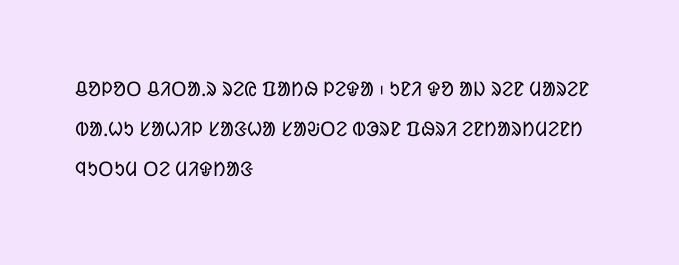ᱪᱚᱞᱚᱛ ᱪᱤᱛᱟᱹᱨ ᱨᱮᱭ ᱯᱟᱴᱷ ᱞᱮᱫᱟ ᱾ ᱩᱱᱤ ᱫᱚ ᱟᱡ ᱨᱮᱱ ᱢᱟᱨᱮᱱ ᱵᱟᱹᱦᱩ ᱥᱟᱦᱤᱞ ᱥᱟᱝᱦᱟ ᱥᱟᱶᱛᱮ ᱵᱳᱨᱱ ᱯᱷᱨᱤ ᱮᱱᱴᱟᱨᱴᱢᱮᱱᱴ ᱧᱩᱛᱩᱢ ᱛᱮ ᱢᱤᱫᱴᱟᱝ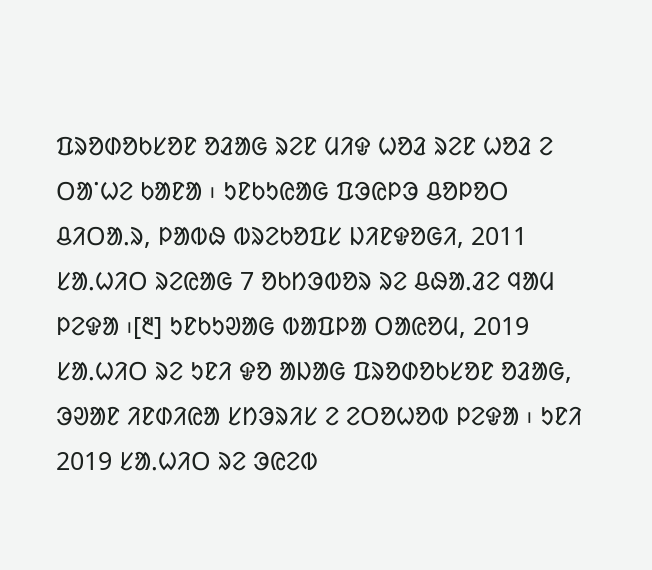ᱯᱨᱚᱰᱚᱠᱥᱚᱱ ᱚᱲᱟᱜ ᱨᱮᱱ ᱢᱤᱫ ᱦᱚᱲ ᱨᱮᱱ ᱦᱚᱲ ᱮ ᱛᱟᱸᱦᱮ ᱠᱟᱱᱟ ᱾ ᱩᱱᱠᱩᱭᱟᱜ ᱯᱳᱭᱞᱳ ᱪᱚᱞᱚᱛ ᱪᱤᱛᱟᱹᱨ, ᱞᱟᱵᱷ ᱵᱨᱮᱠᱚᱯᱥ ᱡᱤᱱᱫᱚᱜᱤ, 2011 ᱥᱟᱹᱦᱤᱛ ᱨᱮᱭᱟᱜ 7 ᱚᱠᱴᱳᱵᱚᱨ ᱨᱮ ᱪᱷᱟᱹᱲᱮ ᱧᱟᱢ ᱞᱮᱫᱟ ᱾[᱓] ᱩᱱᱠᱩᱣᱟᱜ ᱵᱟᱯᱞᱟ ᱛᱟᱭᱚᱢ, 2019 ᱥᱟᱹᱦᱤᱛ ᱨᱮ ᱩᱱᱤ ᱫᱚ ᱟᱡᱟᱜ ᱯᱨᱚᱰᱚᱠᱥᱚᱱ ᱚᱲᱟᱜ, ᱳᱣᱟᱱ ᱤᱱᱰᱤᱭᱟ ᱥᱴᱳᱨᱤᱥ ᱮ ᱮᱛᱚᱦᱚᱵ ᱞᱮᱫᱟ ᱾ ᱩᱱᱤ 2019 ᱥᱟᱹᱦᱤᱛ ᱨᱮ ᱳᱭᱮᱵ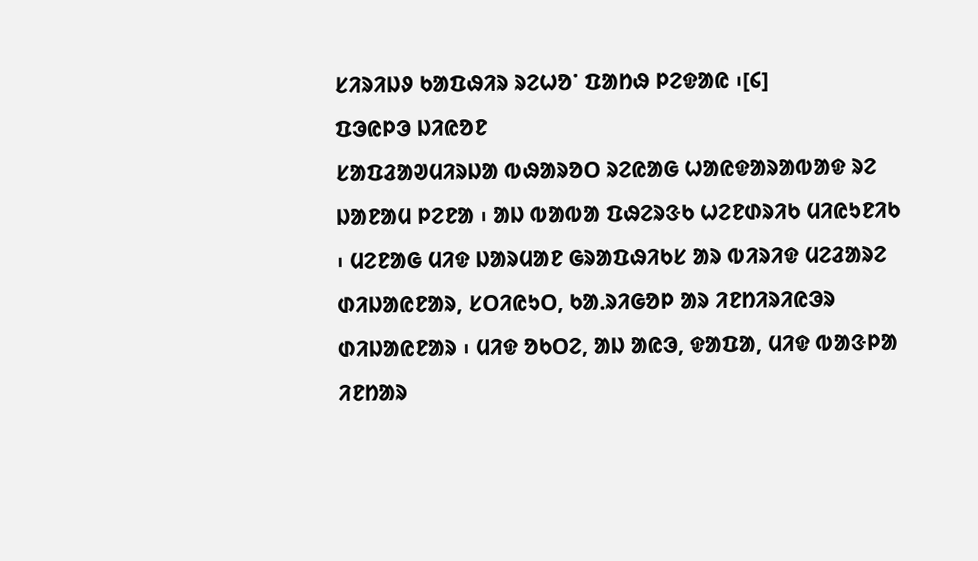ᱥᱤᱨᱤᱡᱽ ᱠᱟᱯᱷᱤᱨ ᱨᱮᱦᱚᱸ ᱯᱟᱴᱷ ᱞᱮᱫᱟᱭ ᱾[᱔]
ᱯᱳᱭᱞᱳ ᱡᱤᱭᱚᱱ
ᱥᱟᱯᱲᱟᱣᱢᱤᱨᱡᱟ ᱵᱷᱟᱨᱚᱛ ᱨᱮᱭᱟᱜ ᱦᱟᱭᱫᱟᱨᱟᱵᱟᱫ ᱨᱮ ᱡᱟᱱᱟᱢ ᱞᱮᱱᱟ ᱾ ᱟᱡ ᱵᱟᱵᱟ ᱯᱷᱮᱨᱝᱠ ᱦᱮᱱᱰᱨᱤᱠ ᱢᱤᱭᱩᱱᱤᱠ ᱾ ᱢᱮᱱᱟᱜ ᱢᱤᱫ ᱡᱟᱨᱢᱟᱱ ᱜᱨᱟᱯᱷᱤᱠᱥ ᱟᱨ ᱵᱤᱨᱤᱫ ᱢᱮᱲᱟᱨᱮ ᱰᱤᱡᱟᱭᱱᱟᱨ, ᱥᱛᱤᱭᱩᱛ, ᱠᱟᱹᱨᱤᱜᱚᱞ ᱟᱨ ᱤᱱᱴᱤᱨᱤᱭᱳᱨ ᱰᱤᱡᱟᱭᱱᱟᱨ ᱾ ᱢᱤᱫ ᱚᱠᱛᱮ, ᱟᱡ ᱟᱭᱳ, ᱫᱟᱯᱟ, ᱢᱤᱫ ᱵᱟᱝᱞᱟ ᱤᱱᱴᱟᱨ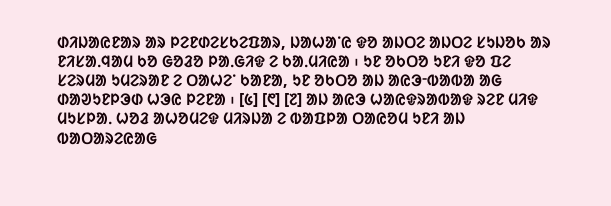ᱰᱤᱡᱟᱭᱱᱟᱨ ᱟᱨ ᱞᱮᱱᱰᱮᱥᱠᱮᱯᱟᱨ, ᱡᱟᱦᱟᱸᱭ ᱫᱚ ᱟᱡᱛᱮ ᱟᱡᱛᱮ ᱥᱩᱡᱚᱠ ᱟᱨ ᱱᱤᱥᱟᱹᱧᱟᱢ ᱠᱚ ᱜᱚᱲᱚ ᱞᱟᱹᱜᱤᱫ ᱮ ᱠᱟᱹᱢᱤᱭᱟ ᱾ ᱩᱱ ᱚᱠᱛᱚ ᱩᱱᱤ ᱫᱚ ᱯᱮ ᱥᱮᱨᱢᱟ ᱩᱢᱮᱨᱟᱱ ᱮ ᱛᱟᱦᱮᱸ ᱠᱟᱱᱟ, ᱩᱱ ᱚᱠᱛᱚ ᱟᱡ ᱟᱭᱳᱼᱵᱟᱵᱟ ᱟᱜ ᱰᱟᱣᱩᱱᱞᱳᱰ ᱦᱳᱭ ᱞᱮᱱᱟ ᱾ [᱕] [᱖] [᱗] ᱟᱡ ᱟᱭᱳ ᱦᱟᱭᱫᱨᱟᱵᱟᱫ ᱨᱮᱱ ᱢᱤᱫ ᱢᱩᱥᱞᱟᱹ ᱦᱚᱲ ᱟᱦᱚᱢᱮᱫ ᱢᱤᱨᱡᱟ ᱮ ᱵᱟᱯᱞᱟ ᱛᱟᱭᱚᱢ ᱩᱱᱤ ᱟᱡ ᱵᱟᱛᱟᱨᱮᱭᱟᱜ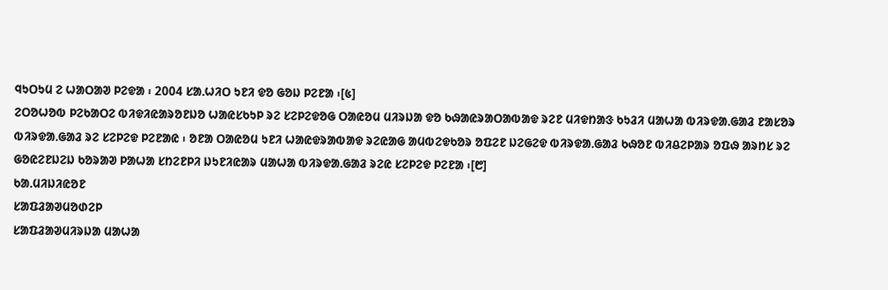ᱧᱩᱛᱩᱢ ᱮ ᱦᱟᱛᱟᱣ ᱞᱮᱫᱟ ᱾ 2004 ᱥᱟᱹᱦᱤᱛ ᱩᱱᱤ ᱫᱚ ᱜᱚᱡ ᱞᱮᱱᱟ ᱾[᱕]
ᱮᱛᱚᱦᱚᱵ ᱞᱮᱠᱟᱛᱮ ᱵᱤᱫᱤᱭᱟᱨᱚᱱᱡᱚ ᱦᱟᱭᱥᱠᱩᱞ ᱨᱮ ᱥᱮᱞᱮᱫᱚᱜ ᱛᱟᱭᱚᱢ ᱢᱤᱨᱡᱟ ᱫᱚ ᱠᱷᱟᱭᱨᱟᱛᱟᱵᱟᱫ ᱨᱮᱱ ᱢᱤᱫᱴᱟᱝ ᱠᱩᱲᱤ ᱢᱟᱦᱟ ᱵᱤᱨᱫᱟᱹᱜᱟᱲ ᱱᱟᱥᱚᱨ ᱵᱤᱨᱫᱟᱹᱜᱟᱲ ᱨᱮ ᱥᱮᱞᱮᱫ ᱞᱮᱱᱟᱭ ᱾ ᱚᱱᱟ ᱛᱟᱭᱚᱢ ᱩᱱᱤ ᱦᱟᱭᱫᱨᱟᱵᱟᱫ ᱨᱮᱭᱟᱜ ᱟᱢᱵᱮᱫᱠᱚᱨ ᱚᱯᱮᱱ ᱡᱮᱜᱮᱫ ᱵᱤᱨᱫᱟᱹᱜᱟᱲ ᱠᱷᱚᱱ ᱵᱤᱪᱮᱞᱟᱨ ᱚᱯᱷ ᱟᱨᱴᱥ ᱨᱮ ᱜᱚᱭᱮᱱᱡᱮᱡ ᱠᱚᱨᱟᱣ ᱞᱟᱦᱟ ᱥᱴᱮᱱᱞᱤ ᱡᱩᱱᱤᱭᱟᱨ ᱢᱟᱦᱟ ᱵᱤᱨᱫᱟᱹᱜᱟᱲ ᱨᱮᱭ ᱥᱮᱞᱮᱫ ᱞᱮᱱᱟ ᱾[᱘]
ᱠᱟᱹᱢᱤᱡᱤᱭᱚᱱ
ᱥᱟᱯᱲᱟᱣᱢᱚᱰᱮᱞ
ᱥᱟᱯᱲᱟᱣᱢᱤᱨᱡᱟ ᱢᱟᱦᱟ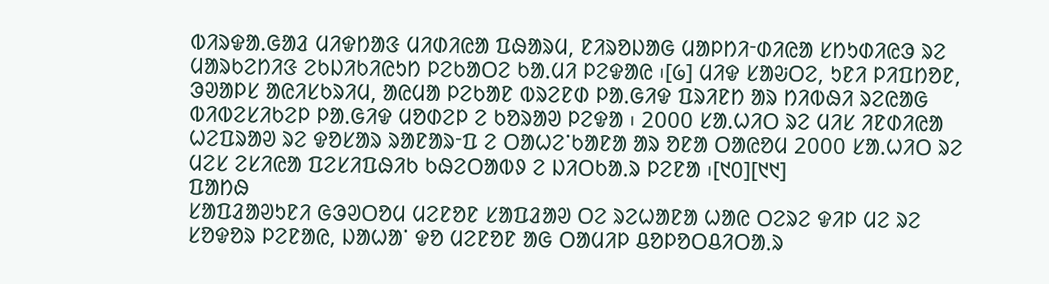ᱵᱤᱨᱫᱟᱹᱜᱟᱲ ᱢᱤᱫᱴᱟᱝ ᱢᱤᱰᱤᱭᱟ ᱯᱷᱟᱨᱢ, ᱱᱤᱨᱚᱡᱟᱜ ᱢᱟᱞᱴᱤᱼᱰᱤᱭᱟ ᱥᱴᱩᱰᱤᱭᱳ ᱨᱮ ᱢᱟᱨᱠᱮᱴᱤᱝ ᱮᱠᱡᱤᱠᱤᱭᱩᱴ ᱞᱮᱠᱟᱛᱮ ᱠᱟᱹᱢᱤ ᱞᱮᱫᱟᱭ ᱾[᱙] ᱢᱤᱫ ᱥᱟᱶᱛᱮ, ᱩᱱᱤ ᱞᱤᱯᱴᱚᱱ, ᱳᱣᱟᱞᱥ ᱟᱭᱤᱥᱠᱨᱤᱢ, ᱟᱭᱢᱟ ᱞᱮᱠᱟᱱ ᱵᱨᱮᱱᱰ ᱞᱟᱹᱜᱤᱫ ᱯᱨᱤᱱᱴ ᱟᱨ ᱴᱤᱵᱷᱤ ᱨᱮᱭᱟᱜ ᱵᱤᱵᱮᱥᱤᱠᱮᱞ ᱞᱟᱹᱜᱤᱫ ᱢᱚᱰᱮᱞ ᱮ ᱠᱚᱨᱟᱣ ᱞᱮᱫᱟ ᱾ 2000 ᱥᱟᱹᱦᱤᱛ ᱨᱮ ᱢᱤᱥ ᱤᱱᱰᱤᱭᱟ ᱦᱮᱯᱨᱟᱣ ᱨᱮ ᱫᱚᱥᱟᱨ ᱨᱟᱱᱟᱨᱼᱯ ᱮ ᱛᱟᱦᱮᱸᱠᱟᱱᱟ ᱟᱨ ᱚᱱᱟ ᱛᱟᱭᱚᱢ 2000 ᱥᱟᱹᱦᱤᱛ ᱨᱮ ᱢᱮᱥ ᱮᱥᱤᱭᱟ ᱯᱮᱥᱤᱯᱷᱤᱠ ᱠᱷᱮᱛᱟᱵᱽ ᱮ ᱡᱤᱛᱠᱟᱹᱨ ᱞᱮᱱᱟ ᱾[᱑᱐][᱑᱑]
ᱯᱟᱴᱷ
ᱥᱟᱯᱲᱟᱣᱩᱱᱤ ᱜᱳᱣᱛᱚᱢ ᱢᱮᱱᱚᱱ ᱥᱟᱯᱲᱟᱣ ᱛᱮ ᱨᱮᱦᱟᱱᱟ ᱦᱟᱭ ᱛᱮᱨᱮ ᱫᱤᱞ ᱢᱮ ᱨᱮ ᱥᱚᱫᱚᱨ ᱞᱮᱱᱟᱭ, ᱡᱟᱦᱟᱸ ᱫᱚ ᱢᱮᱱᱚᱱ ᱟᱜ ᱛᱟᱢᱤᱞ ᱪᱚᱞᱚᱛᱪᱤᱛᱟᱹᱨ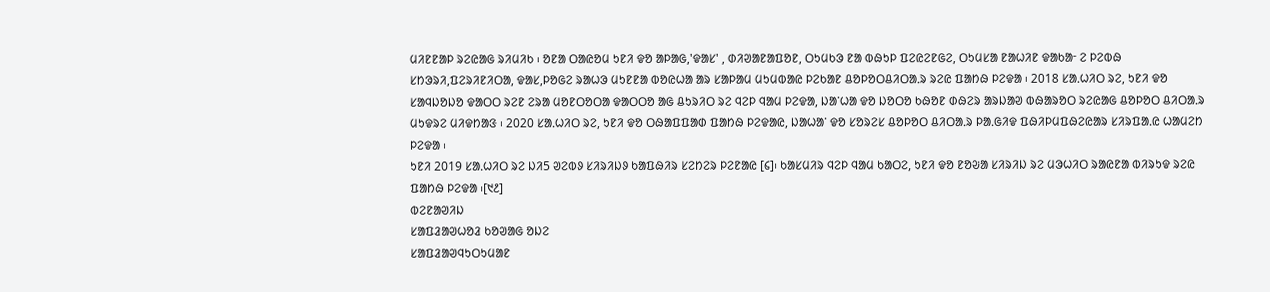ᱢᱤᱱᱱᱟᱞ ᱨᱮᱭᱟᱜ ᱨᱤᱢᱤᱠ ᱾ ᱚᱱᱟ ᱛᱟᱭᱚᱢ ᱩᱱᱤ ᱫᱚ ᱟᱞᱟᱜ,'ᱫᱟᱥ' , ᱰᱤᱣᱟᱱᱟᱯᱚᱱ, ᱛᱩᱢᱠᱳ ᱱᱟ ᱵᱷᱩᱞ ᱯᱮᱭᱮᱱᱜᱮ, ᱛᱩᱢᱥᱟ ᱱᱟᱦᱤᱱ ᱫᱟᱠᱟᱼ ᱮ ᱞᱮᱵᱷ ᱥᱴᱳᱨᱤ,ᱯᱮᱨᱤᱱᱤᱛᱟ, ᱫᱟᱥ,ᱞᱚᱜᱮ ᱨᱟᱦᱳ ᱢᱩᱱᱱᱟ ᱵᱚᱭᱦᱟ ᱟᱨ ᱥᱟᱞᱟᱢ ᱢᱩᱢᱵᱟᱭ ᱞᱮᱠᱟᱱ ᱪᱚᱞᱚᱛᱪᱤᱛᱟᱹᱨ ᱨᱮᱭ ᱯᱟᱴᱷ ᱞᱮᱫᱟ ᱾ 2018 ᱥᱟᱹᱦᱤᱛ ᱨᱮ, ᱩᱱᱤ ᱫᱚ ᱥᱟᱧᱡᱚᱡᱚ ᱫᱟᱛᱛ ᱨᱮᱱ ᱮᱨᱟ ᱢᱚᱱᱛᱚᱛᱟ ᱫᱟᱛᱛᱚ ᱟᱜ ᱪᱩᱨᱤᱛ ᱨᱮ ᱧᱮᱞ ᱧᱟᱢ ᱞᱮᱫᱟ, ᱡᱟᱸᱦᱟ ᱫᱚ ᱡᱚᱛᱚ ᱠᱷᱚᱱ ᱰᱷᱮᱨ ᱟᱨᱡᱟᱣ ᱵᱷᱟᱨᱚᱛ ᱨᱮᱭᱟᱜ ᱪᱚᱞᱚᱛ ᱪᱤᱛᱟᱹᱨ ᱢᱩᱫᱨᱮ ᱢᱤᱫᱴᱟᱝ ᱾ 2020 ᱥᱟᱹᱦᱤᱛ ᱨᱮ, ᱩᱱᱤ ᱫᱚ ᱛᱷᱟᱯᱯᱟᱰ ᱯᱟᱴᱷ ᱞᱮᱫᱟᱭ, ᱡᱟᱦᱟᱸ ᱫᱚ ᱥᱚᱨᱮᱥ ᱪᱚᱞᱚᱛ ᱪᱤᱛᱟᱹᱨ ᱞᱟᱹᱜᱤᱫ ᱯᱷᱤᱞᱢᱯᱷᱮᱭᱟᱨ ᱥᱤᱨᱯᱟᱹᱭ ᱦᱟᱢᱮᱴ ᱞᱮᱫᱟ ᱾
ᱩᱱᱤ 2019 ᱥᱟᱹᱦᱤᱛ ᱨᱮ ᱡᱤ5 ᱣᱮᱵᱽ ᱥᱤᱨᱤᱡᱽ ᱠᱟᱯᱷᱤᱨ ᱥᱮᱴᱮᱨ ᱞᱮᱱᱟᱭ [᱔]᱾ ᱠᱟᱥᱢᱤᱨ ᱧᱮᱞ ᱧᱟᱢ ᱠᱟᱛᱮ, ᱩᱱᱤ ᱫᱚ ᱱᱚᱶᱟ ᱥᱤᱨᱤᱡ ᱨᱮ ᱢᱳᱦᱤᱛ ᱨᱟᱭᱱᱟ ᱵᱤᱨᱩᱫ ᱨᱮᱭ ᱯᱟᱴᱷ ᱞᱮᱫᱟ ᱾[᱑᱒]
ᱵᱮᱱᱟᱣᱤᱡ
ᱥᱟᱯᱲᱟᱣᱦᱚᱲ ᱠᱚᱣᱟᱜ ᱚᱡᱮ
ᱥᱟᱯᱲᱟᱣᱧᱩᱛᱩᱢᱟᱱ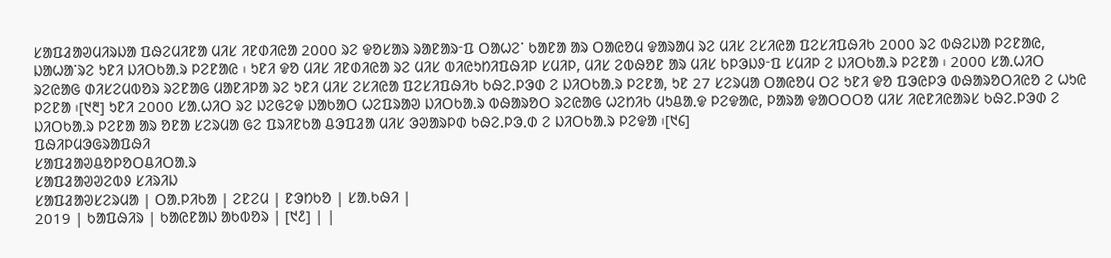ᱥᱟᱯᱲᱟᱣᱢᱤᱨᱡᱟ ᱯᱷᱮᱢᱤᱱᱟ ᱢᱤᱥ ᱤᱱᱰᱤᱭᱟ 2000 ᱨᱮ ᱫᱚᱥᱟᱨ ᱨᱟᱱᱟᱨᱼᱯ ᱛᱟᱦᱮᱸ ᱠᱟᱱᱟ ᱟᱨ ᱛᱟᱭᱚᱢ ᱫᱟᱨᱟᱢ ᱨᱮ ᱢᱤᱥ ᱮᱥᱤᱭᱟ ᱯᱮᱥᱤᱯᱷᱤᱠ 2000 ᱨᱮ ᱵᱷᱮᱡᱟ ᱞᱮᱱᱟᱭ, ᱡᱟᱦᱟᱸᱨᱮ ᱩᱱᱤ ᱡᱤᱛᱠᱟᱹᱨ ᱞᱮᱱᱟᱭ ᱾ ᱩᱱᱤ ᱫᱚ ᱢᱤᱥ ᱤᱱᱰᱤᱭᱟ ᱨᱮ ᱢᱤᱥ ᱵᱤᱭᱩᱴᱤᱯᱷᱤᱞ ᱥᱢᱤᱞ, ᱢᱤᱥ ᱮᱵᱷᱚᱱ ᱟᱨ ᱢᱤᱥ ᱠᱞᱳᱡᱽᱼᱯ ᱥᱢᱤᱞ ᱮ ᱡᱤᱛᱠᱟᱹᱨ ᱞᱮᱱᱟ ᱾ 2000 ᱥᱟᱹᱦᱤᱛ ᱨᱮᱭᱟᱜ ᱰᱤᱥᱮᱢᱵᱚᱨ ᱨᱮᱱᱟᱜ ᱢᱟᱱᱤᱞᱟ ᱨᱮ ᱩᱱᱤ ᱢᱤᱥ ᱮᱥᱤᱭᱟ ᱯᱮᱥᱤᱯᱷᱤᱠ ᱠᱷᱮᱹᱞᱳᱰ ᱮ ᱡᱤᱛᱠᱟᱹᱨ ᱞᱮᱱᱟ, ᱩᱱ 27 ᱥᱮᱨᱢᱟ ᱛᱟᱭᱚᱢ ᱛᱮ ᱩᱱᱤ ᱫᱚ ᱯᱳᱭᱞᱳ ᱵᱷᱟᱨᱚᱛᱤᱭᱚ ᱮ ᱦᱩᱭ ᱞᱮᱱᱟ ᱾[᱑᱓] ᱩᱱᱤ 2000 ᱥᱟᱹᱦᱤᱛ ᱨᱮ ᱡᱮᱜᱮᱫ ᱡᱟᱠᱟᱛ ᱦᱮᱯᱨᱟᱣ ᱡᱤᱛᱠᱟᱹᱨ ᱵᱷᱟᱨᱚᱛ ᱨᱮᱭᱟᱜ ᱦᱮᱴᱤᱠ ᱢᱩᱪᱟᱹᱫ ᱞᱮᱫᱟᱭ, ᱞᱟᱨᱟ ᱫᱟᱛᱛᱛᱚ ᱢᱤᱥ ᱤᱭᱱᱤᱭᱟᱨᱥ ᱠᱷᱮᱹᱞᱳᱰ ᱮ ᱡᱤᱛᱠᱟᱹᱨ ᱞᱮᱱᱟ ᱟᱨ ᱚᱱᱟ ᱥᱮᱨᱢᱟ ᱜᱮ ᱯᱨᱤᱱᱠᱟ ᱪᱳᱯᱲᱟ ᱢᱤᱥ ᱳᱣᱟᱨᱞᱰ ᱠᱷᱮᱹᱞᱳᱹᱰ ᱮ ᱡᱤᱛᱠᱟᱹᱨ ᱞᱮᱫᱟ ᱾[᱑᱔]
ᱯᱷᱤᱞᱢᱳᱜᱨᱟᱯᱷᱤ
ᱥᱟᱯᱲᱟᱣᱪᱚᱞᱚᱛᱪᱤᱛᱟᱹᱨ
ᱥᱟᱯᱲᱟᱣᱣᱮᱵᱽ ᱥᱤᱨᱤᱡ
ᱥᱟᱯᱲᱟᱣᱥᱮᱨᱢᱟ | ᱛᱟᱹᱞᱤᱠᱟ | ᱮᱱᱮᱢ | ᱱᱳᱴᱠᱚ | ᱥᱟᱹᱠᱷᱤ |
2019 | ᱠᱟᱯᱷᱤᱨ | ᱠᱟᱭᱱᱟᱡ ᱟᱠᱵᱚᱨ | [᱑᱒] | |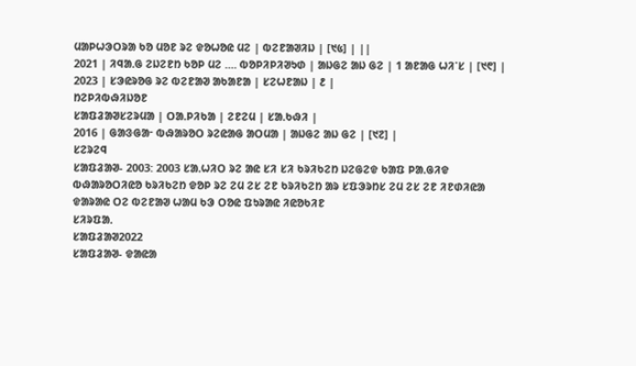ᱢᱟᱞᱦᱳᱛᱨᱟ ᱠᱚ ᱢᱚᱱ ᱨᱮ ᱫᱚᱦᱚᱭ ᱢᱮ | ᱵᱮᱱᱟᱣᱤᱡ | [᱑᱕] | ||
2021 | ᱤᱧᱟᱹᱜ ᱮᱡᱮᱱᱴ ᱠᱚᱞ ᱢᱮ .... ᱵᱚᱞᱤᱞᱤᱣᱩᱰ | ᱟᱡᱜᱮ ᱟᱡ ᱜᱮ | 1 ᱟᱱᱟᱜ ᱦᱤᱸᱥ | [᱑᱖] |
2023 | ᱥᱳᱭᱨᱚᱜ ᱨᱮ ᱵᱮᱱᱟᱣ ᱟᱠᱟᱱᱟ | ᱥᱮᱦᱱᱟᱡ | ᱒ |
ᱴᱮᱞᱤᱵᱷᱤᱡᱚᱱ
ᱥᱟᱯᱲᱟᱣᱥᱮᱨᱢᱟ | ᱛᱟᱹᱞᱤᱠᱟ | ᱮᱱᱮᱢ | ᱥᱟᱹᱠᱷᱤ |
2016 | ᱜᱟᱝᱜᱟᱼ ᱵᱷᱟᱨᱚᱛ ᱨᱮᱭᱟᱜ ᱟᱛᱢᱟ | ᱟᱡᱜᱮ ᱟᱡ ᱜᱮ | [᱑᱗] |
ᱥᱮᱨᱮᱧ
ᱥᱟᱯᱲᱟᱣ- 2003: 2003 ᱥᱟᱹᱦᱤᱛ ᱨᱮ ᱟᱭ ᱥᱤ ᱥᱤ ᱠᱨᱤᱠᱮᱴ ᱡᱮᱜᱮᱫ ᱠᱟᱯ ᱞᱟᱹᱜᱤᱫ ᱵᱷᱟᱨᱚᱛᱤᱭᱚ ᱠᱨᱤᱠᱮᱴ ᱫᱚᱞ ᱨᱮ ᱮᱢ ᱮᱥ ᱮᱱ ᱠᱨᱤᱠᱮᱴ ᱟᱨ ᱥᱯᱳᱨᱴᱥ ᱮᱢ ᱮᱥ ᱮᱱ ᱤᱱᱰᱤᱭᱟ ᱫᱟᱨᱟᱭ ᱛᱮ ᱵᱮᱱᱟᱣ ᱦᱟᱢ ᱠᱳ ᱛᱚᱭ ᱯᱩᱨᱟᱭ ᱤᱭᱚᱠᱤᱱ
ᱥᱤᱨᱯᱟᱹ
ᱥᱟᱯᱲᱟᱣ2022
ᱥᱟᱯᱲᱟᱣ- ᱫᱟᱭᱟ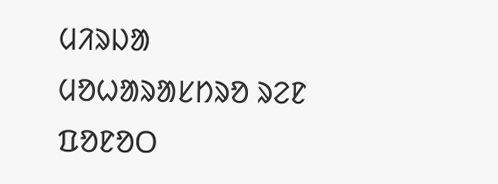ᱢᱤᱨᱡᱟ ᱢᱚᱦᱟᱨᱟᱥᱴᱨᱚ ᱨᱮᱱ ᱯᱚᱱᱚᱛ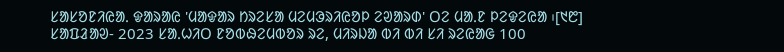ᱥᱟᱥᱚᱱᱤᱭᱟᱹ ᱫᱟᱨᱟᱭ 'ᱢᱟᱫᱟᱨ ᱴᱨᱮᱥᱟ ᱢᱮᱢᱳᱨᱤᱭᱚᱞ ᱮᱣᱟᱨᱰ' ᱛᱮ ᱢᱟᱹᱱ ᱞᱮᱫᱮᱭᱟ ᱾[᱑᱘]
ᱥᱟᱯᱲᱟᱣ- 2023 ᱥᱟᱹᱦᱤᱛ ᱱᱚᱵᱷᱮᱢᱵᱚᱨ ᱨᱮ, ᱢᱤᱨᱡᱟ ᱵᱤ ᱵᱤ ᱥᱤ ᱨᱮᱭᱟᱜ 100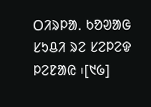ᱛᱤᱨᱞᱟᱹ ᱠᱚᱣᱟᱜ ᱥᱩᱪᱤ ᱨᱮ ᱥᱮᱞᱮᱫ ᱞᱮᱱᱟᱭ ᱾[᱑᱙]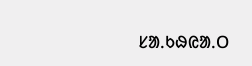ᱥᱟᱹᱠᱷᱭᱟᱹᱛ